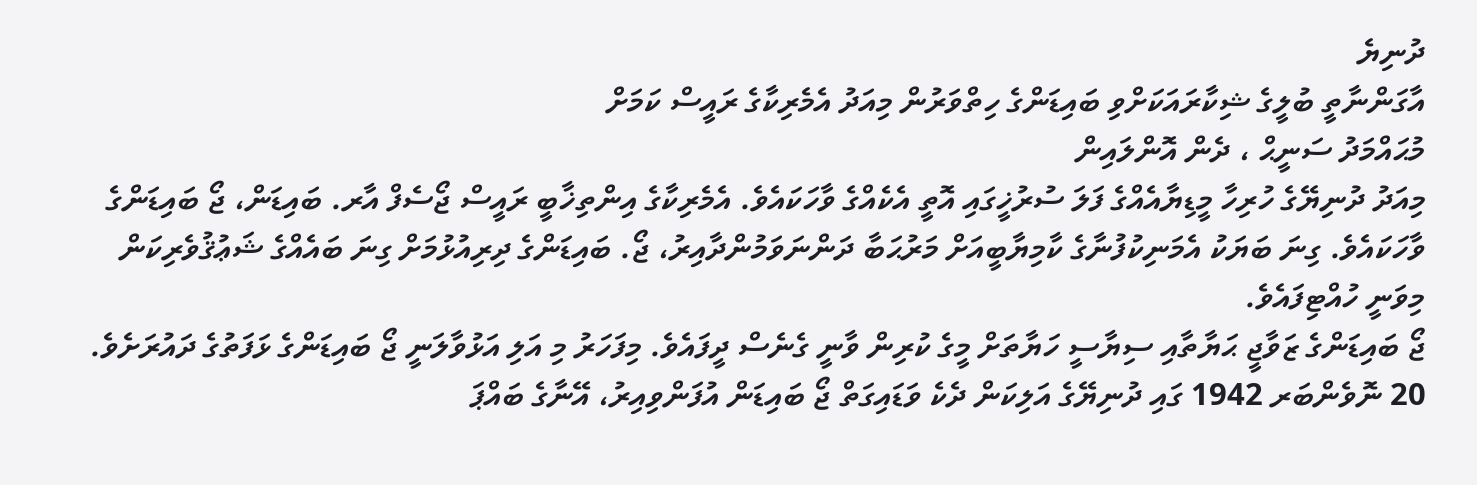ދުނިޔެ
އާގަންނާތީ ބުލީގެ ޝިކާރައަކަށްވި ބައިޑަންގެ ހިތްވަރުން މިއަދު އެމެރިކާގެ ރައީސް ކަމަށް
މުޙައްމަދު ސަނީޙް ، ދެން އޮންލައިން
މިއަދު ދުނިޔޭގެ ހުރިހާ މީޑިޔާއެއްގެ ފަލަ ސުރުޚީގައި އޮތީ އެކެއްގެ ވާހަކައެވެ. އެމެރިކާގެ އިންތިޚާބީ ރައީސް ޖޯސެފް އާރ. ބައިޑަން، ޖޯ ބައިޑަންގެ ވާހަކައެވެ. ގިނަ ބަޔަކު އެމަނިކުފުނާގެ ކާމިޔާބީއަށް މަރުޙަބާ ދަންނަވަމުންދާއިރު، ޖޯ. ބައިޑަންގެ ދިރިއުޅުމަށް ގިނަ ބައެއްގެ ޝަޢުޤުވެރިކަން މިވަނީ ހުއްޓިފައެވެ.
ޖޯ ބައިޑަންގެ ޒަވާޖީ ޙަޔާތާއި ސިޔާސީ ހަޔާތަށް މީގެ ކުރިން ވާނީ ގެނެސް ދީފައެވެ. މިފަހަރު މި އަލި އަޅުވާލަނީ ޖޯ ބައިޑަންގެ ޅަފަތުގެ ދައުރަށެވެ.
20 ނޮވެންބަރ 1942 ގައި ދުނިޔޭގެ އަލިކަން ދެކެ ވަޑައިގަތް ޖޯ ބައިޑަން އުފަންވިއިރު، އޭނާގެ ބައްޕަ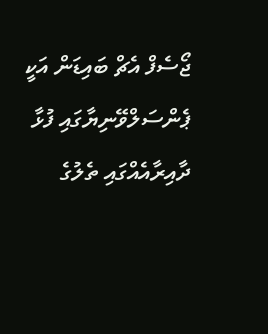ޖޯސެފް އެޗް ބައިޑަން އަކީ ޕެންސަލްވޭނިޔާގައި ފުޅާ ދާއިރާއެއްގައި ތެލުގެ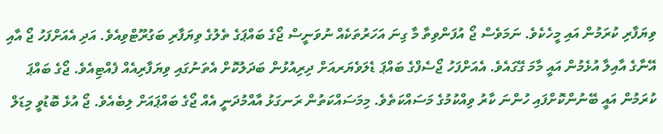ވިޔަފާރި ކުރަމުން އައި މީހެކެވެ. ނަމަވެސް ޖޯ އުފަންވިތާ މާ ގިނަ އަހަރުތަކެއް ނުވަނީސް ޖޯގެ ބައްޕަގެ ތެލުގެ ވިޔަފާރި ބަގުރޫޓްވިއެވެ. އަދި އެއަށްފަހު ޖޯ އާއި އޭނާގެ އާއިލާ އުޅެމުން އައީ މާމަ ގޭގައެވެ. އެއަށްފަހު ޖޯސެފްގެ ބައްޕަ ޑެލަވެޔަރއަށް ދިރިއުޅުން ބަދަލުކޮށް އެތަނުގައި ވިޔަފާރިއެއް ފެއްޓިއެވެ. ޖޯގެ ބައްޕަ ކުރަމުން އައީ ބޭނުންކޮށްފައި ހުންނަ ކާރު ވިއްކުމުގެ މަސައްކަތެވެ. މިމަސައްކަތުން ރަނގަޅު އާއްމުދަނީ އެއް ޖޯގެ ބައްޕައަށް ލިބެއެވެ. ޖޯ އުޅެ ބޮޑުވީ މިޑަލް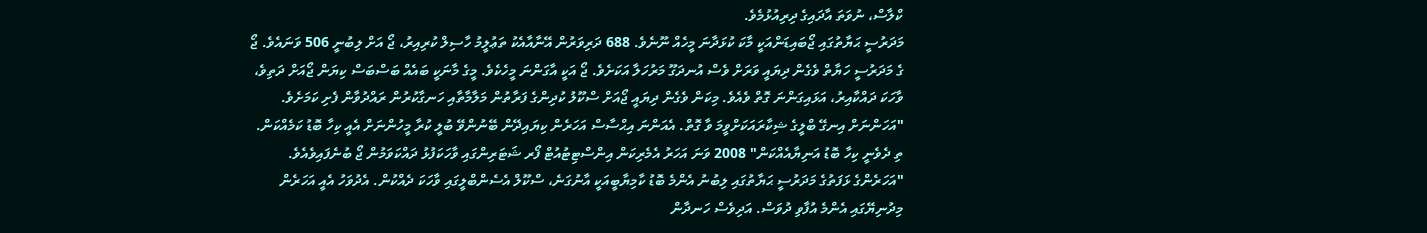ކްލާސް، ނުވަތަ އާދައިގެ ދިރިއުޅުމެވެ.
މަދަރުސީ ޙަޔާތުގައި ޖޯބައިޑަންއަކީ މާކަ ކުޅަދާނަ މީހެއް ނޫނެވެ. 688 ދަރިވަރުން އޭނާއާއެކު ތަޢުލީމު ހާސިލް ކުރިއިރު، ޖޯ އަށް ލިބުނީ 506 ވަނައެވެ. ޖޯ ގެ މަދަރުސީ ހަޔާތް ވެގެން ދިޔައީ ވަރަށް ވެސް އުނދަގޫ މަރުހަލާ އަކަށެވެ. ޖޯ އަކީ އާގަންނަ މީހެކެވެ. މީގެ މާނަކީ ބައެއް ބަސްބަސް ކިޔަން ޖޯއަށް ދަތިވެ، ވާހަކަ ދައްކާއިރު، އަޅައިގަންނަ ގޮތް ވެއެވެ. މިކަން ވެގެން ދިޔައީ ޖޯއަށް ސްކޫލު ކުދިންގެ ފަރާތުން މަލާމާތާއި ހަނގާކުރުން ރައްދުވާން ފެށި ކަމަށެވެ.
"އަހަންނަށް އިނގޭ ބްލީގެ ޝިކާރައަކަށްވީމަ ވާ ގޮތް. އެއަންނަ އިޙްސާސް އަހަރެން ކިޔައިދޭން ބޭނުންވޭ ބުލީ ކުރާ މީހުންނަށް އެއީ ކިހާ ބޮޑު ކަމެއްކަން. ތި ދެވެނީ ކިހާ ބޮޑު އަނިޔާއެއްކަން" 2008 ވަނަ އަހަރު އެމެރިކަން އިންސްޓިޓުއުޓް ފޯރ ޝަޓަރިންގައި ވާހަކަފުޅު ދައްކަވަމުން ޖޯ ބުނެފައިވެއެވެ.
"އަހަރެންގެ ޅަފަތުގެ މަދަރުސީ ޙަޔާތުގައި ލިބުނު އެންމެ ބޮޑު ކާމިޔާބީއަކީ އާނުގަނެ، ސްކޫލް އެސެންބްލީގައި ވާހަކަ ދެއްކުން. އެދުވަހު އެއީ އަހަރެން މިދުނިޔޭގައި އެންމެ އުފާވި ދުވަސް. އަދިވެސް ހަނދާން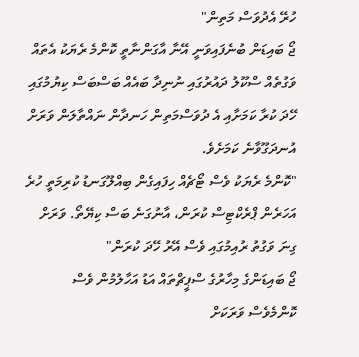ހުރޭ އެދުވަސް މަތިން"
ޖޯ ބައިޑަން ބުނެފައިވަނީ އޭނާ އާގަންނާތީ ކޮންމެ ރެޔަކު އެތައް ވަގުތެއް ސްކޫލު ދައުރުގައި ނުނިދާ ބައެއް ބަސްބަސް ކިޔުމުގައި ހޭދަ ކުރާ ކަމަށާއި އެ ދުވަސްމަތިން ހަނދާން ނައްތާލަން ވަރަށް އުނދަގޫވާނެ ކަމަށެވެ.
"ކޮންމެ ރެޔަކު ވެސް ޓޯޗެއް ހިފައިގެން ބިއްލޫގަނޑު ކުރިމަތީ ހުރެ އަހަރެން ޕްރެކްޓިސް ކުރަން، އާނުގަނެ ބަސް ކިޔޭތޯ. ވަރަށް ގިނަ ވަގުތު ރުއިމުގައި ވެސް އޭރު ހޭދަ ކުރަން"
ޖޯ ބައިޑަންގެ މިހާރުގެ ސްޕީޗްތައް އަޑު އަހާލުމުން ވެސް ކޮންމެވެސް ވަރަކަށް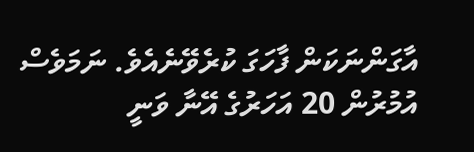އާގަންނަކަން ފާހަގަ ކުރެވޭނެއެވެ. ނަމަވެސް އުމުރުން 20 އަހަރުގެ އޭނާ ވަނީ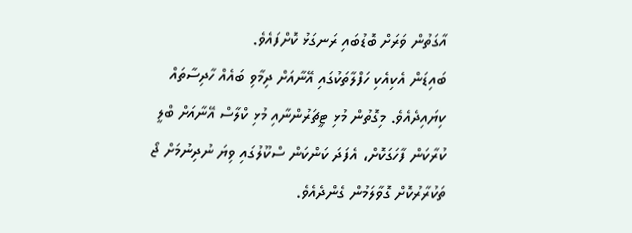އާގަތުން ވަރަށް ބޮޑުބައި ރަނގަޅު ކޮށްފައެވެ.
ބައިޑަން އެކިއެކި ހަފްލާތަކުގައި އޭނާއަށް ދިމާވި ބައެއް ހާދިސާތައް ކިޔައިދެއެވެ. މިގޮތުން މުޅި ޓީޗަރުންނާއި މުޅި ކްލާސް އޭނާއަށް ބްލީ ކުރާކަން ފާހަގަކޮށް، އެފަދަ ކަންކަން ސްކޫލުގައި ވިޔަ ނުދިނުމަށް ޖޯ ތަކުރާރުކޮށް ގޮވާލަމުން ގެންދެއެވެ.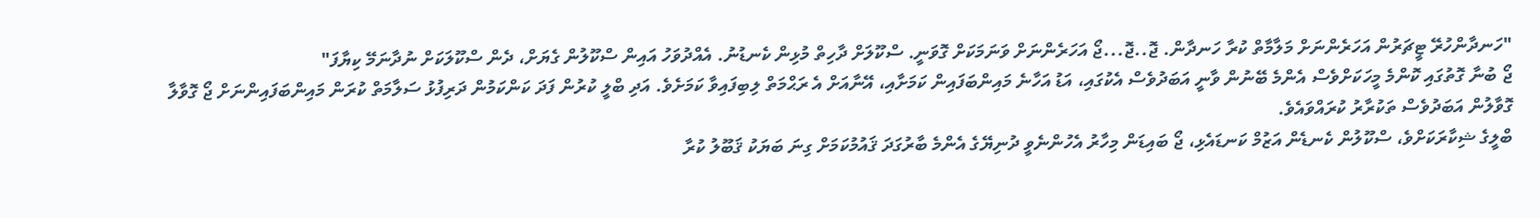"ހަނދާންހުރޭ ޓީޗަރުން އަހަރެންނަށް މަލާމާތް ކުރާ ހަނދާން. ޖޮ..ޖޮ...ޖޯ އަހަރެންނަށް ވަނަމަކަށް ގޮވަނީ. ސްކޫލަށް ދާހިތް މުޅިން ކެނޑުނު. އެއްދުވަހު އައިން ސްކޫލުން ގެޔަށް، ދެން ސްކޫލަކަށް ނުދާނަމޭ ކިޔާފަ"
ޖޯ ބުނާ ގޮތުގައި ކޮންމެ މީހަކަށްވެސް އެންމެ ބޭނުން ވާނީ އަބަދުވެސް އެކުގައި، އަޑު އަހާނެ މައިންބަފައިން ކަމަށާއި، އޭނާއަށް އެ ރަޙްމަތް ލިބިފައިވާ ކަމަށެވެ. އަދި ބްލީ ކުރުން ފަދަ ކަންކަމުން ދަރިފުޅު ސަލާމަތް ކުރަން މައިންބަފައިންނަށް ޖޯ ގޮވާލާ ގޮވާލުން އަބަދުވެސް ތަކުރާރު ކުރައްވައެވެ.
ބްލީގެ ޝިކާރަކަށްވެ، ސްކޫލުން ކެނޑެން އަޒުމް ކަނޑައެޅި، ޖޯ ބައިޑަން މިހާރު އެހުންނެވީ ދުނިޔޭގެ އެންމެ ބާރުގަދަ ޤައުމުކަމަށް ގިނަ ބަޔަކު ޤަބޫލު ކުރާ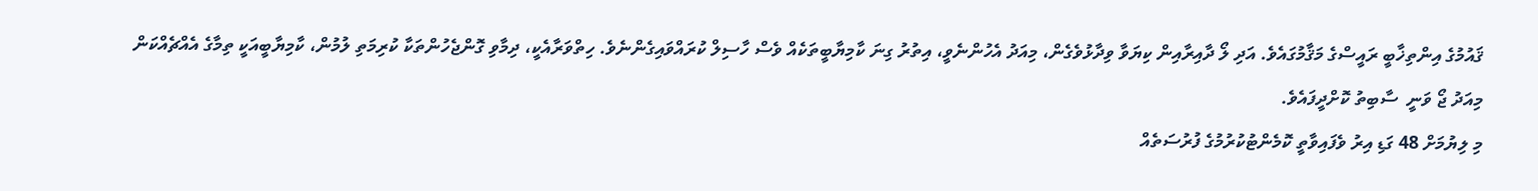ޤައުމުގެ އިންތިޚާބީ ރައީސްގެ މަޤާމުގައެވެ. އަދި ލޯ ދާއިރާއިން ކިޔަވާ ވިދާޅުވެގެން، މިއަދު އެހުންނެވީ، އިތުރު ގިނަ ކާމިޔާބީތަކެއް ވެސް ހާސިލް ކުރައްވައިގެންނެވެ. ހިތްވަރާއެކީ، ދިމާވި ގޮންޖެހުންތަކާ ކުރިމަތި ލުމުން، ކާމިޔާބީއަކީ ތިމާގެ އެއްޗެއްކަން މިއަދު ޖޯ ވަނީ  ސާބިތު ކޮށްދީފައެވެ.
މި ލިޔުމަށް 48 ގަޑި އިރު ވެފައިވާތީ ކޮމެންޓުކުރުމުގެ ފުރުސަތެއް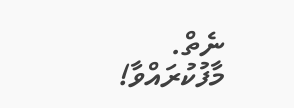ނެތް. މާފުކުރައްވާ!